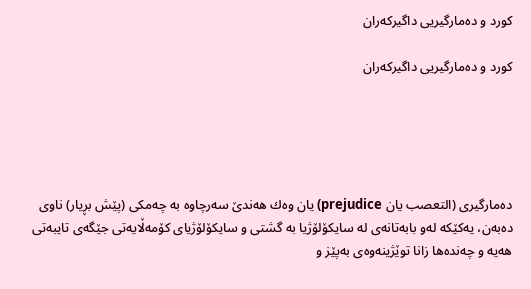كورد و ده‌مارگیریى داگیركه‌ران

كورد و ده‌مارگیریى داگیركه‌ران





ده‌مارگیرى (التعصب یان prejudice) یان وه‌ك هه‌ندێ سه‌رچاوه‌ به‌ چه‌مكى (پێش بڕیار) ناوى ده‌به‌ن، یه‌كێكه‌ له‌و بابه‌تانه‌ى له‌ سایكۆلۆژیا به‌ گشتى و سایكۆلۆژیاى كۆمه‌ڵایه‌تى جێگه‌ى تایبه‌تى هه‌یه‌ و چه‌نده‌ها زانا توێژینه‌وه‌ى به‌پێز و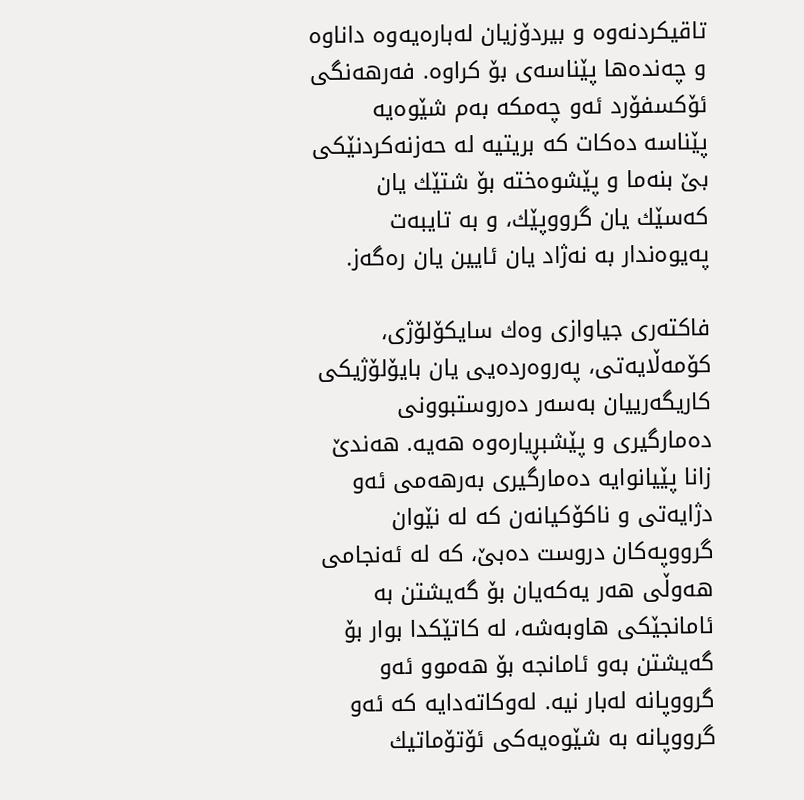تاقیكردنه‌وه‌ و بیردۆزیان له‌باره‌یه‌وه‌ داناوه‌ و چه‌نده‌ها پێناسه‌ى بۆ كراوه‌. فه‌رهه‌نگى ئۆكسفۆرد ئه‌و چه‌مكه‌ به‌م شێوه‌یه‌ پێناسه‌ ده‌كات كه‌ بریتیه‌ له‌ حه‌زنه‌كردنێكى بێ بنه‌ما و پێشوه‌خته‌ بۆ شتێك یان كه‌سێك یان گرووپێك، و به‌ تایبه‌ت په‌یوه‌ندار به‌ نه‌ژاد یان ئایین یان ره‌گه‌ز.

فاكته‌رى جیاوازى وه‌ك سایكۆلۆژى، كۆمه‌ڵایه‌تى، په‌روه‌رده‌یى یان بایۆلۆژیكى كاریگه‌رییان به‌سه‌ر ده‌روستبوونى ده‌مارگیرى و پێشبڕیاره‌وه‌ هه‌یه‌. هه‌ندێ زانا پێیانوایه‌ ده‌مارگیرى به‌رهه‌مى ئه‌و دژایه‌تى و ناكۆكیانه‌ن كه‌ له‌ نێوان گرووپه‌كان دروست ده‌بێ، كه‌ له‌ ئه‌نجامى هه‌وڵى هه‌ر یه‌كه‌یان بۆ گه‌یشتن به‌ ئامانجێكى هاوبه‌شه‌، له‌ كاتێكدا بوار بۆ گه‌یشتن به‌و ئامانجه‌ بۆ هه‌موو ئه‌و گرووپانه‌ له‌بار نیه‌. له‌وكاته‌دایه‌ كه‌ ئه‌و گرووپانه‌ به‌ شێوه‌یه‌كى ئۆتۆماتیك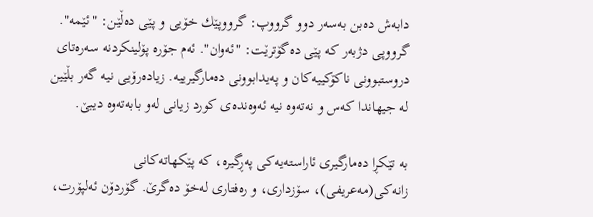دابه‌ش ده‌بن به‌سه‌ر دوو گرووپ: گرووپێك خۆیى و پێى ده‌ڵێن: "ئێمه‌". گرووپى دژبه‌ر كه‌ پێى ده‌گۆترێت: "ئه‌وان". ئه‌م جۆره‌ پۆلینكردنه‌ سه‌ره‌تاى دروستبوونى ناكۆكییه‌كان و په‌یدابوونى ده‌مارگیرییه‌. زیاده‌رۆیى نیه‌ گه‌ر بڵێین له‌ جیهاندا كه‌س و نه‌ته‌وه‌ نیه‌ ئه‌وه‌نده‌ى كورد زیانى له‌و بابه‌ته‌وه‌ دیبێ.

به‌ تێكڕا ده‌مارگیرى ئاراسته‌یه‌كى په‌ڕگیره‌، كه‌ پێكهاته‌كانى زانه‌كى(مه‌عریفى)، سۆزدارى، و ره‌فتارى له‌خۆ ده‌گرێ. گۆردۆن ئه‌لپۆرت،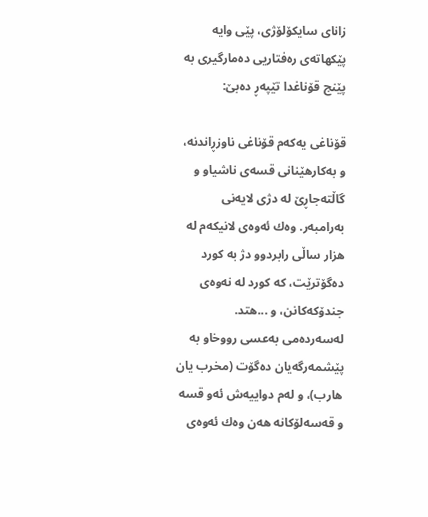زاناى سایكۆلۆژى، پێى وایه‌ پێكهاته‌ى ره‌فتاریى ده‌مارگیرى به‌ پێنج قۆناغدا تێپه‌ڕ ده‌بێ:

قۆناغى یه‌كه‌م قۆناغى ناوزڕاندنه‌، و به‌كارهێنانى قسه‌ى ناشیاو و گاڵته‌جاڕێ له‌ دژى لایه‌نى به‌رامبه‌ر. وه‌ك ئه‌وه‌ى لانیكه‌م له‌ هزار ساڵى رابردوو دژ به‌ كورد ده‌گۆترێت، كه‌ كورد له‌ نه‌وه‌ى جندۆكه‌كانن، و ...هتد. له‌سه‌رده‌مى به‌عسى رووخاو به‌ پێشمه‌رگه‌یان ده‌گۆت (مخرب یان هارب)، و له‌م دواییه‌ش ئه‌و قسه‌ و قه‌سه‌لۆكانه‌ هه‌ن وه‌ك ئه‌وه‌ى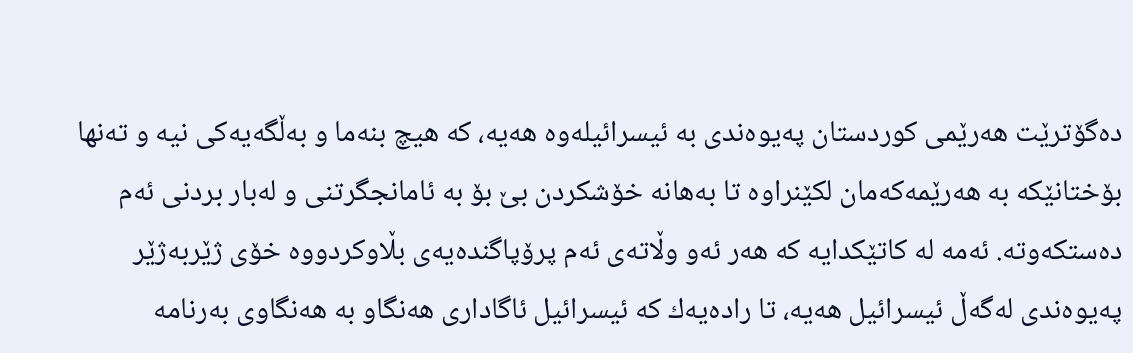ده‌گۆترێت هه‌رێمى كوردستان په‌یوه‌ندى به‌ ئیسرائیله‌وه‌ هه‌یه‌، كه‌ هیچ بنه‌ما و به‌ڵگه‌یه‌كى نیه‌ و ته‌نها بۆختانێكه‌ به‌ هه‌رێمه‌كه‌مان لكێنراوه‌ تا به‌هانه‌ خۆشكردن بێ بۆ به‌ ئامانجگرتنى و له‌بار بردنى ئه‌م ده‌ستكه‌وته‌. ئه‌مه‌ له‌ كاتێكدایه‌ كه‌ هه‌ر ئه‌و وڵاته‌ى ئه‌م پرۆپاگنده‌یه‌ى بڵاوكردووه‌ خۆى ژێربه‌ژێر په‌یوه‌ندى له‌گه‌ڵ ئیسرائیل هه‌یه‌، تا راده‌یه‌ك كه‌ ئیسرائیل ئاگادارى هه‌نگاو به‌ هه‌نگاوى به‌رنامه‌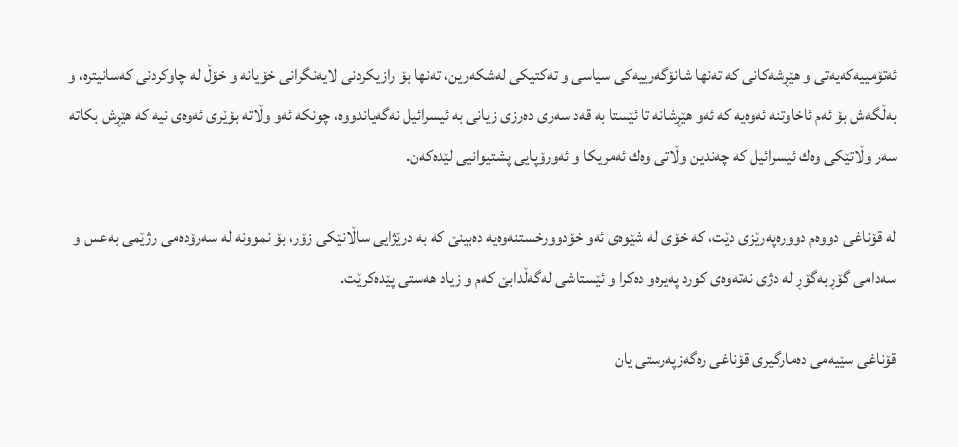ئه‌تۆمییه‌كه‌یه‌تى و هێڕشه‌كانى كه‌ ته‌نها شانۆگه‌رییه‌كى سیاسى و ته‌كتیكى له‌شكه‌رین، ته‌نها بۆ رازیكردنى لایه‌نگرانى خۆیانه‌ و خۆڵ له‌ چاوكردنى كه‌سانیتره‌، و به‌ڵگه‌ش بۆ ئه‌م ئاخاوتنه‌ ئه‌وه‌یه‌ كه‌ ئه‌و هێڕشانه‌ تا ئێستا به‌ قه‌د سه‌رى ده‌رزى زیانى به‌ ئیسرائیل نه‌گه‌یاندووه‌، چونكه‌ ئه‌و وڵاته‌ بۆێرى ئه‌وه‌ى نیه‌ كه‌ هێڕش بكاته‌ سه‌ر وڵاتێكى وه‌ك ئیسرائیل كه‌ چه‌ندین وڵاتى وه‌ك ئه‌مریكا و ئه‌ورۆپایى پشتیوانیى لێده‌كه‌ن.

له‌ قۆناغى دووه‌م دووره‌په‌رێزى دێت، كه‌ خۆى له‌ شێوه‌ى ئه‌و خۆدوورخستنه‌وه‌یه‌ ده‌بینێ كه‌ به‌ درێژایى ساڵانێكى زۆر، بۆ نموونه‌ له‌ سه‌رۆده‌مى رژێمى به‌عس و سه‌دامى گۆڕبه‌گۆڕ له‌ دژى نه‌ته‌وه‌ى كورد په‌یره‌و ده‌كرا و ئێستاشى له‌گه‌ڵدابێ كه‌م و زیاد هه‌ستى پێده‌كرێت.

قۆناغى سێیه‌مى ده‌مارگیرى قۆناغى ره‌گه‌زپه‌رستى یان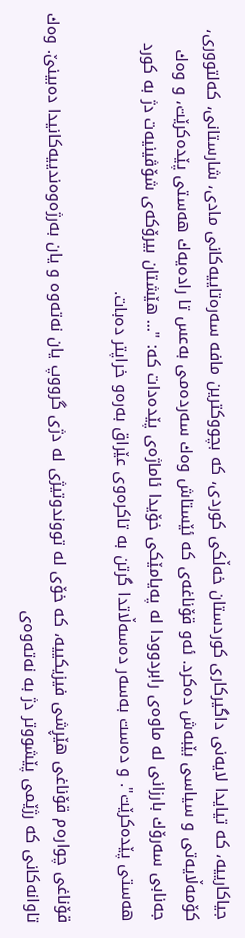جیاكارییه‌، كه‌ تیایدا لایه‌نى داگیركارى كوردستان خه‌ڵكى كوردى، كه‌ بچووكترین مافه‌ سه‌ره‌تاییه‌كانى مادى، شارستانى، كه‌لتوورى، كۆمه‌ڵایه‌تى و سیاسى بێبه‌ش ده‌كرد. ئه‌و قۆناغه‌ى كه‌ ئێستاش وه‌ك سه‌رده‌مى به‌عس تا راده‌یه‌ك هه‌ستى پێده‌كرێت، و وه‌ك جه‌نابى سه‌رۆك بارزانى له‌ ماوه‌ى رابردوودا له‌ په‌یامێكى خۆیدا ئاماژه‌ى پێده‌دات كه‌: "... هێشتان بیرۆكه‌ى شۆڤینیه‌ت دژ به‌ كورد هه‌ستى پێده‌كرێت". و ده‌ست به‌سه‌ر ده‌سه‌ڵاتدا گرتن به‌ تاكره‌وى عێراق به‌ره‌و خراپتر ده‌بات.

قۆناغى چواره‌م قۆناغى هێڕشى فیزیكییه‌، كه‌ خۆى له‌ تووندوتیژى له‌ دژى گرووپ یان نه‌ته‌وه‌ و یان به‌رژه‌وه‌ندییه‌كانیدا ده‌بینێ. وه‌ك تاوانه‌كانى كه‌ رژێمى پێشووتر دژ به‌ نه‌ته‌وه‌ى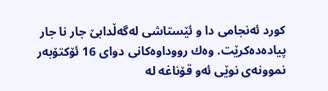كورد ئه‌نجامى دا و ئێستاشى له‌گه‌ڵدابێ جار نا جار پیاده‌ده‌كرێت. وه‌ك رووداوه‌كانى دواى 16 ئۆكتۆبه‌ر نموونه‌ى نوێى ئه‌و قۆناغه‌ له‌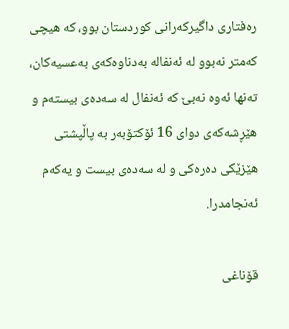ره‌فتارى داگیركه‌رانى كوردستان بوو، كه‌ هیچى كه‌متر نه‌بوو له‌ ئه‌نفاله‌ به‌دناوه‌كه‌ى به‌عسیه‌كان، ته‌نها ئه‌وه‌ نه‌بێ كه‌ ئه‌نفال له‌ سه‌ده‌ى بیسته‌م و هێڕشه‌كه‌ى دواى 16 ئۆكتۆبه‌ر به‌ پاڵپشتى هێزێكى ده‌ره‌كى و له‌ سه‌ده‌ى بیست و یه‌كه‌م ئه‌نجامدرا.

قۆناغى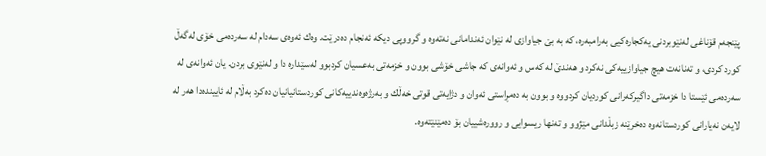پێنجه‌م قۆناغى له‌نێوبردنى یه‌كجاره‌كیى به‌رامبه‌ره‌، كه‌ به‌ بێ جیاوازى له‌ نێوان ئه‌ندامانى نه‌ته‌وه‌ و گرووپى دیكه‌ ئه‌نجام ده‌درێت. وه‌ك ئه‌وه‌ى سه‌دام له‌ سه‌رده‌مى خۆى له‌گه‌ڵ كورد كردى، و ته‌نانه‌ت هیچ جیاوازییه‌كى نه‌كرد و هه‌ندێ له‌ كه‌س و ئه‌وانه‌ى كه‌ جاشى خۆشى بوون و خزمه‌تى به‌عسیان كردبوو له‌سێداره‌ دا و له‌نێوى بردن. یان ئه‌وانه‌ى له‌ سه‌رده‌مى ئێستا دا خزمه‌تى داگیركه‌رانى كوردیان كردووه‌ و بوون به‌ ده‌مڕاستى ئه‌وان و دژایه‌تى قوتى خه‌ڵك و به‌رژه‌وه‌ندییه‌كانى كوردستانیانیان ده‌كرد به‌ڵام له‌ ئایینده‌دا هه‌ر له‌ لایه‌ن نه‌یارانى كوردستانه‌وه‌ ده‌خرێنه‌ زبڵدانى مێژوو و ته‌نها ریسوایى و رووره‌شییان بۆ ده‌مێنێته‌وه‌.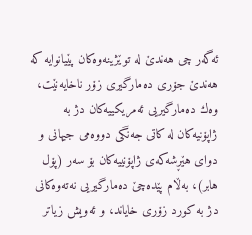ئه‌گه‌ر چى هه‌ندێ له‌ توێژینه‌وه‌كان پێیانوایه‌ كه‌ هه‌ندێ جۆرى ده‌مارگیرى زۆر ناخایه‌نێت، وه‌ك ده‌مارگیریى ئه‌مریكییه‌كان دژ به‌ ژاپۆنیه‌كان له‌ كاتى جه‌نگى دووه‌مى جیهانى و دواى هێڕشه‌كه‌ى ژاپۆنییه‌كان بۆ سه‌ر (پۆل هابر)، به‌ڵام پێده‌چێ ده‌مارگیریى نه‌ته‌وه‌كانى دژ به‌ كورد زۆرى خایاند، و ئه‌ویش زیاتر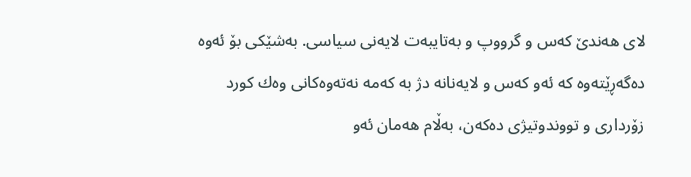لاى هه‌ندێ كه‌س و گرووپ و به‌تایبه‌ت لایه‌نى سیاسى. به‌شێكى بۆ ئه‌وه‌ ده‌گه‌ڕێته‌وه‌ كه‌ ئه‌و كه‌س و لایه‌نانه‌ دژ به‌ كه‌مه‌ نه‌ته‌وه‌كانى وه‌ك كورد زۆردارى و تووندوتیژى ده‌كه‌ن، به‌ڵام هه‌مان ئه‌و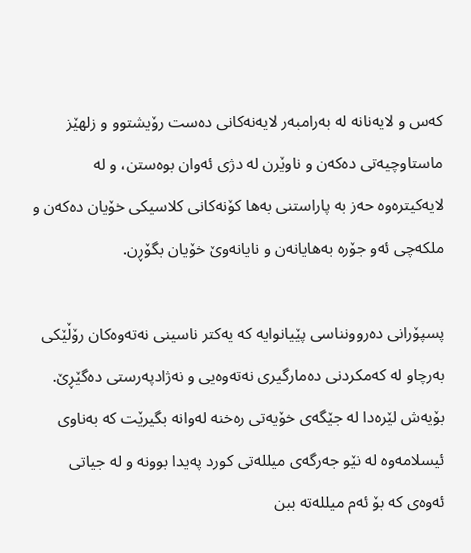كه‌س و لایه‌نانه‌ له‌ به‌رامبه‌ر لایه‌نه‌كانى ده‌ست رۆیشتوو و زلهێز ماستاوچیه‌تى ده‌كه‌ن و ناوێرن له‌ دژى ئه‌وان بوه‌ستن، و له‌ لایه‌كیتره‌وه‌ حه‌ز به‌ پاراستنى به‌ها كۆنه‌كانى كلاسیكى خۆیان ده‌كه‌ن و ملكه‌چى ئه‌و جۆره‌ به‌هایانه‌ن و نایانه‌وێ خۆیان بگۆڕن.

پسپۆرانى ده‌روونناسى پێیانوایه‌ كه‌ یه‌كتر ناسینى نه‌ته‌وه‌كان رۆڵێكى به‌رچاو له‌ كه‌مكردنى ده‌مارگیرى نه‌ته‌وه‌یى و نه‌ژادپه‌رستى ده‌گێڕێ. بۆیه‌ش لێره‌دا له‌ جێگه‌ى خۆیه‌تى ره‌خنه‌ له‌وانه‌ بگیرێت كه‌ به‌ناوى ئیسلامه‌وه‌ له‌ نێو جه‌رگه‌ى میلله‌تى كورد په‌یدا بوونه‌ و له‌ جیاتى ئه‌وه‌ى كه‌ بۆ ئه‌م میلله‌ته‌ ببن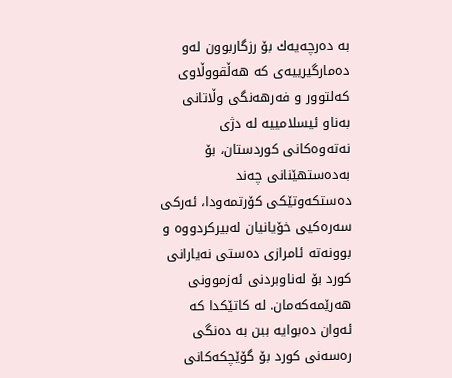به‌ ده‌رچه‌یه‌ك بۆ رزگاربوون له‌و ده‌مارگیرییه‌ى كه‌ هه‌ڵقووڵاوى كه‌لتوور و فه‌رهه‌نگى وڵاتانى به‌ناو ئیسلامییه‌ له‌ دژى نه‌ته‌وه‌كانى كوردستان، بۆ به‌ده‌ستهێنانى چه‌ند ده‌ستكه‌وتێكى كۆرتمه‌ودا، ئه‌ركى سه‌ره‌كیى خۆیانیان له‌بیركردووه‌ و بوونه‌ته‌ ئامرازى ده‌ستى نه‌یارانى كورد بۆ له‌ناوبردنى ئه‌زموونى هه‌رێمه‌كه‌مان. له‌ كاتێكدا كه‌ ئه‌وان ده‌بوایه‌ ببن به‌ ده‌نگى ره‌سه‌نى كورد بۆ گۆێچكه‌كانى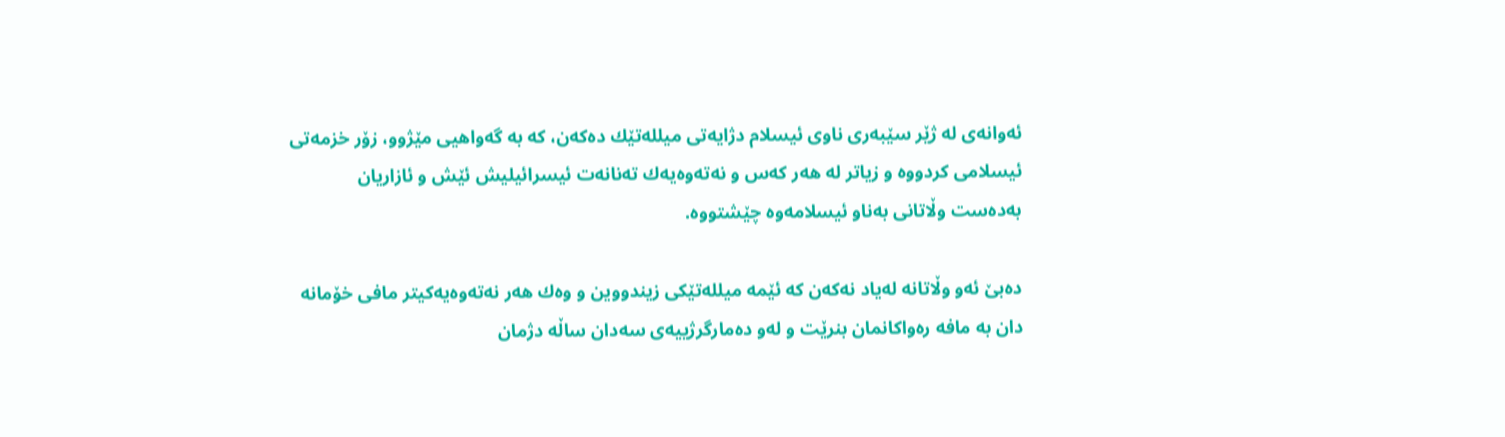ئه‌وانه‌ى له‌ ژێر سێبه‌رى ناوى ئیسلام دژایه‌تى میلله‌تێك ده‌كه‌ن، كه‌ به‌ گه‌واهیى مێژوو، زۆر خزمه‌تى ئیسلامى كردووه‌ و زیاتر له‌ هه‌ر كه‌س و نه‌ته‌وه‌یه‌ك ته‌نانه‌ت ئیسرائیلیش ئێش و ئازاریان به‌ده‌ست وڵاتانى به‌ناو ئیسلامه‌وه‌ چێشتووه‌.

ده‌بێ ئه‌و وڵاتانه‌ له‌یاد نه‌كه‌ن كه‌ ئێمه‌ میلله‌تێكى زیندووین و وه‌ك هه‌ر نه‌ته‌وه‌یه‌كیتر مافى خۆمانه‌ دان به‌ مافه‌ ره‌واكانمان بنرێت و له‌و ده‌مارگرژییه‌ى سه‌دان ساڵه‌ دژمان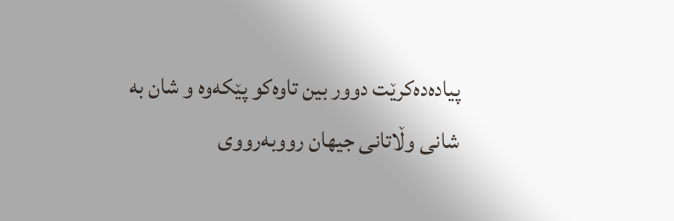پیاده‌ده‌كرێت دوور بین تاوه‌كو پێكه‌وه‌ و شان به‌ شانى وڵاتانى جیهان رووبه‌رووى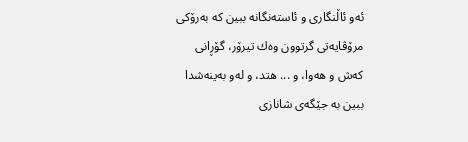ئه‌و ئاڵنگارى و ئاسته‌نگانه‌ ببین كه‌ به‌رۆكى مرۆڤایه‌تى گرتوون وه‌ك تیرۆر، گۆڕانى كه‌ش و هه‌وا، و ... هتد، و له‌و به‌ینه‌شدا ببین به‌ جێگه‌ى شانازى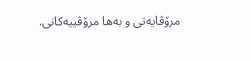مرۆڤایه‌تى و به‌ها مرۆڤییه‌كانى.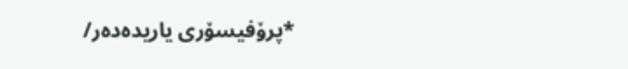*پرۆفیسۆرى یاریده‌ده‌ر/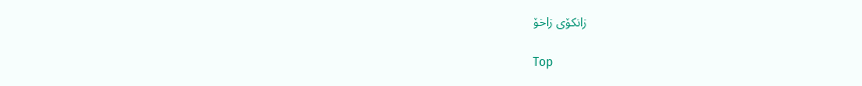زانكۆى زاخۆ

Top